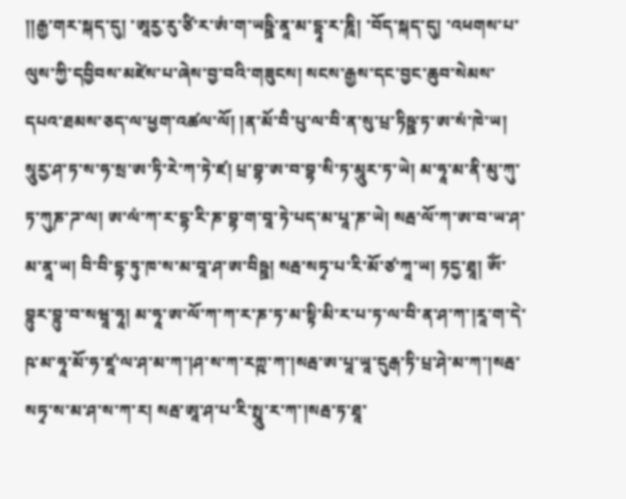།།རྒྱ་གར་སྐད་དུ། ་ཨཱརྱ་རུ་ཙི་ར་ཨཾ་ག་ཡཥྛི་ནཱ་མ་དྷཱ་ར་ཎཱི། ་བོད་སྐད་དུ། ་འཕགས་པ་ལུས་ཀྱི་དབྱིབས་མཛེས་པ་ཞེས་བྱ་བའི་གཟུངས། སངས་རྒྱས་དང་བྱང་ཆུབ་སེམས་དཔའ་ཐམས་ཅད་ལ་ཕྱག་འཚལ་ལོ། །ན་མོ་བི་པུ་ལ་བི་ན་སུ་པྲ་ཏིཥྛ་ཏ་ཨ་སཾ་ཁེ་ཡ། སཱུརྱ་ཤ་ཏ་ས་ཧ་སྲ་ཨ་ཏི་རེ་ཀ་ཏེ་ཛ། པྲ་བྷ་ཨ་བ་བྷ་སི་ཏ་མཱུར་ཏ་ཡེ། མ་ཧཱ་མ་ནི་མུ་ཀུ་ཏ་ཀུཎ་ཌ་ལ། ཨ་ལཾ་ཀ་ར་དྷ་རི་ཎ་བྷ་ག་བཱ་ཏེ་པད་མ་པཱ་ཎ་ཡེ། སརྦ་ལོ་ཀ་ཨ་བ་ཡ་ཤ་མ་ནཱ་ཡ། བི་བི་དྷ་ཏུ་ཁ་ས་མ་བཱ་ཤ་ཨ་བིཥྛ། སརྦ་སཏྭ་པ་རི་མོ་ཙ་ཀཱ་ཡ། ཏདྱ་ཐཱ། ཨོཾ་བྷུར་བྷུ་བ་སཝཱ་ཧཱ། མ་ཧཱ་ཨ་ལོ་ཀ་ཀ་ར་ཎ་ཏ་མ་སྟི་མི་ར་པ་ཏ་ལ་བི་ན་ཤ་ཀ་།རཱ་ག་དེ་ཥ་མ་ཧཱ་མོ་ཧ་ཛཱ་ལ་ཤ་མ་ཀ་།ཤ་ས་ཀ་རཀྵ་ཀ་།སརྦ་ཨ་པཱ་ཡཱ་དུརྒ་ཏི་པྲ་ཤེ་མ་ཀ་།སརྦ་སཏྭ་ས་མ་ཤ་ས་ཀ་ར། སརྦ་ཨཱ་ཤ་པ་རི་སྤཱུ་ར་ཀ་།སརྦ་ཏ་ཐཱ་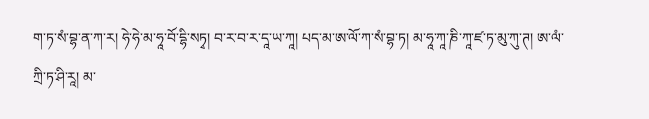ག་ཏ་སཾ་བྷ་ན་ཀ་ར། ཧེ་ཧེ་མ་ཧཱ་བོ་དྷི་སཏྭ། བ་ར་བ་ར་དཱ་ཡ་ཀཱ། པད་མ་ཨ་ལོ་ཀ་སཾ་བྷ་ཏ། མ་ཧཱ་ཀཱ་ཎི་ཀཱ་ཛ་ཏ་མུ་ཀུ་ཊ། ཨ་ལཾ་ཀྲི་ཏ་ཤི་རཱ། མ་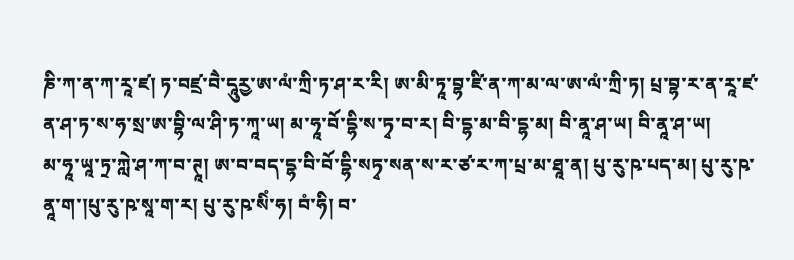ཎི་ཀ་ན་ཀ་རཱ་ཛ། ཏ་བཛྲ་བཻ་དཱུརྱ་ཨ་ལཾ་ཀྲི་ཏ་ཤ་ར་རི། ཨ་མི་ཏཱ་བྷ་ཛི་ན་ཀ་མ་ལ་ཨ་ལཾ་ཀྲི་ཏ། པྲ་བྷ་ར་ན་རཱ་ཛ་ན་ཤ་ཏ་ས་ཧ་སྲ་ཨ་བྷི་ལ་ཤི་ཏ་ཀཱ་ཡ། མ་ཧཱ་བོ་དྷི་ས་ཏྭ་བ་ར། བི་དྷ་མ་བི་དྷ་མ། བི་ནཱ་ཤ་ཡ། བི་ནཱ་ཤ་ཡ།
མ་ཧཱ་ཡཱ་ཏྲ་ཀླེ་ཤ་ཀ་བ་ཊཱ། ཨ་བ་བད་དྷ་བི་བོ་དྷི་སཏྭ་སན་ས་ར་ཙ་ར་ཀ་པྲ་མ་ཐཱ་ན། པུ་རུ་ཥ་པད་མ། པུ་རུ་ཥ་ནཱ་ག་།པུ་རུ་ཥ་སཱ་ག་ར། པུ་རུ་ཥ་སིཾ་ཧ། བཾ་ཧི། བ་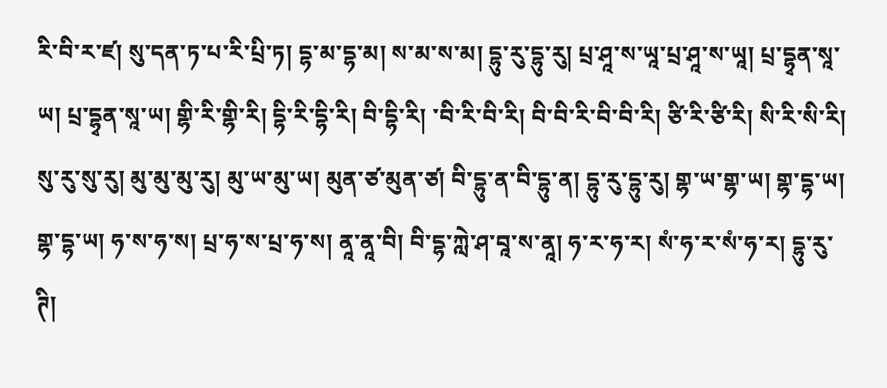རི་བི་ར་ཛ། སུ་དན་ཏ་པ་རི་པྲི་ཏ། དྷ་མ་དྷ་མ། ས་མ་ས་མ། དྷུ་རུ་དྷུ་རུ། པྲ་ཤཱ་ས་ཡཱ་པྲ་ཤཱ་ས་ཡཱ། པྲ་དྷྭན་སཱ་ཡ། པྲ་དྷྭན་སཱ་ཡ། གྷི་རི་གྷི་རི། དྷི་རི་དྷི་རི། བི་དྷི་རི། ་བི་རི་བི་རི། བི་བི་རི་བི་བི་རི། ཙི་རི་ཙི་རི། སི་རི་སི་རི། སུ་རུ་སུ་རུ། མུ་མུ་མུ་རུ། མུ་ཡ་མུ་ཡ། མུན་ཙ་མུན་ཙ། བི་དྷུ་ན་བི་དྷུ་ན། དྷུ་རུ་དྷུ་རུ། གྷ་ཡ་གྷ་ཡ། གྷ་དྷ་ཡ། གྷ་དྷ་ཡ། ཧ་ས་ཧ་ས། པྲ་ཧ་ས་པྲ་ཧ་ས། ནཱ་ནཱ་བི། བི་དྷ་ཀླེ་ཤ་བཱ་ས་ནཱ། ཧ་ར་ཧ་ར། སཾ་ཧ་ར་སཾ་ཧ་ར། དྷུ་རུ་ཊི།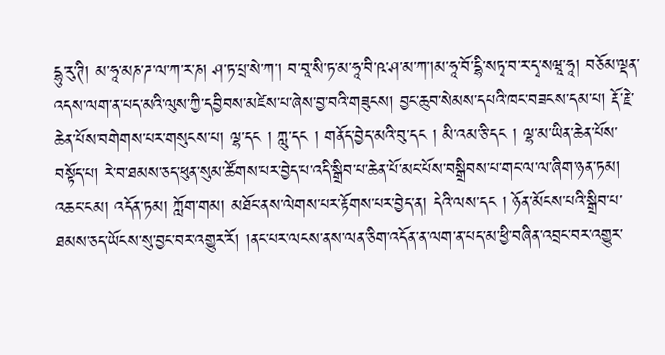དྷུ་རུ་ཊི། མ་ཧཱ་མཎ་ཌ་ལ་ཀ་ར་ཎ། ཤ་ཏ་པྲ་སེ་ཀ་། བ་བཱ་སི་ཏ་མ་ཧཱ་བི་ཥ་ཤ་མ་ཀ་།མ་ཧཱ་བོ་དྷི་སཏྭ་བ་ར་དྭ་སཝཱ་ཧཱ། བཅོམ་ལྡན་འདས་ལག་ན་པད་མའི་ལུས་ཀྱི་དབྱིབས་མཛེས་པ་ཞེས་བྱ་བའི་གཟུངས། བྱང་ཆུབ་སེམས་དཔའི་ཁང་བཟངས་དམ་པ། རྡོ་རྗེ་ཆེན་པོས་བགེགས་པར་གསུངས་པ། ལྷ་དང ། ཀླུ་དང ། གནོད་བྱེད་མའི་བུ་དང ། མི་འམ་ཅི་དང ། ལྷ་མ་ཡིན་ཆེན་པོས་བསྟོད་པ། རེ་བ་ཐམས་ཅད་ཕུན་སུམ་ཚོགས་པར་བྱེད་པ་འདི་སྒྲིབ་པ་ཆེན་པོ་མང་པོས་བསྒྲིབས་པ་གང་ལ་ལ་ཞིག་ཉན་ཏམ། འཆང་ངམ། འདོན་ཏམ། ཀློག་གམ། མཐོང་ནས་ལེགས་པར་རྟོགས་པར་བྱེད་ན། དེའི་ལས་དང ། ཉོན་མོངས་པའི་སྒྲིབ་པ་ཐམས་ཅད་ཡོངས་སུ་བྱང་བར་འགྱུར་རོ། །ནང་པར་ལངས་ནས་ལན་ཅིག་འདོན་ན་ལག་ན་པད་མ་ཕྱི་བཞིན་འབྲང་བར་འགྱུར་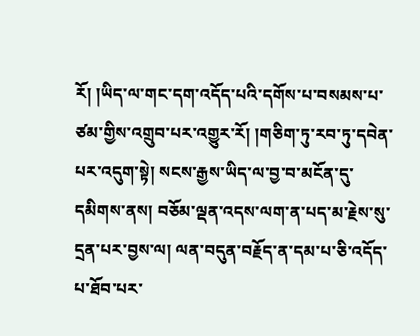རོ། །ཡིད་ལ་གང་དག་འདོད་པའི་དགོས་པ་བསམས་པ་ཙམ་གྱིས་འགྲུབ་པར་འགྱུར་རོ། །གཅིག་ཏུ་རབ་ཏུ་དབེན་པར་འདུག་སྟེ། སངས་རྒྱས་ཡིད་ལ་བྱ་བ་མངོན་དུ་དམིགས་ནས། བཅོམ་ལྡན་འདས་ལག་ན་པད་མ་རྗེས་སུ་དྲན་པར་བྱས་ལ། ལན་བདུན་བརྗོད་ན་དམ་པ་ཅི་འདོད་པ་ཐོབ་པར་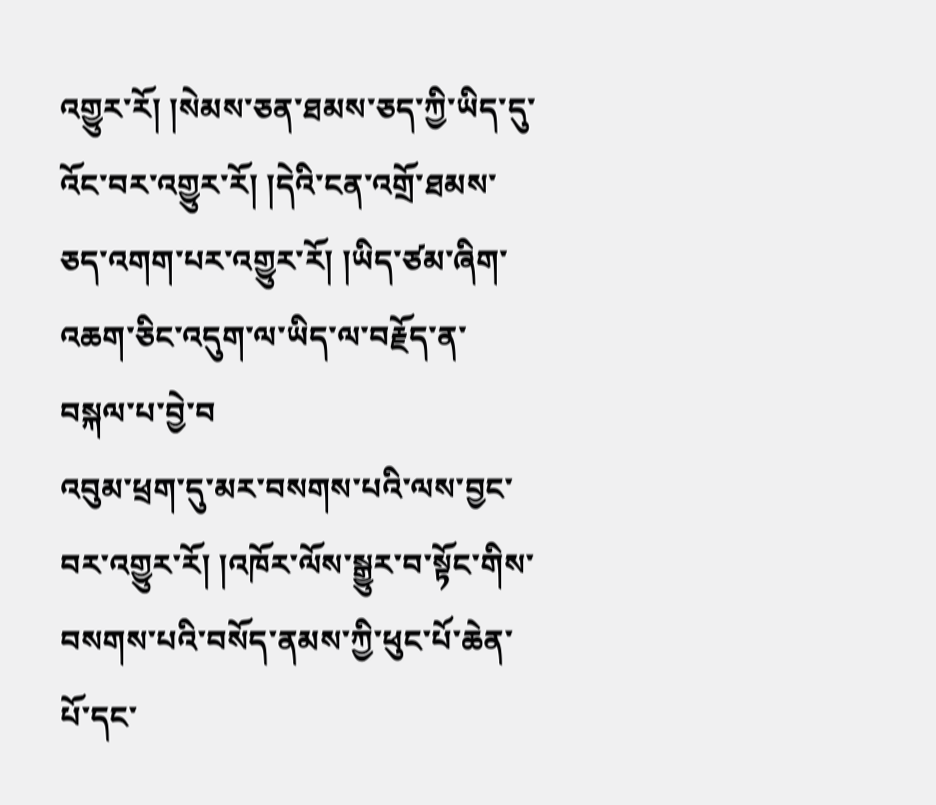འགྱུར་རོ། །སེམས་ཅན་ཐམས་ཅད་ཀྱི་ཡིད་དུ་འོང་བར་འགྱུར་རོ། །དེའི་ངན་འགྲོ་ཐམས་ཅད་འགག་པར་འགྱུར་རོ། །ཡིད་ཙམ་ཞིག་འཆག་ཅིང་འདུག་ལ་ཡིད་ལ་བརྗོད་ན་བསྐལ་པ་བྱེ་བ
འབུམ་ཕྲག་དུ་མར་བསགས་པའི་ལས་བྱང་བར་འགྱུར་རོ། །འཁོར་ལོས་སྒྱུར་བ་སྟོང་གིས་བསགས་པའི་བསོད་ནམས་ཀྱི་ཕུང་པོ་ཆེན་པོ་དང་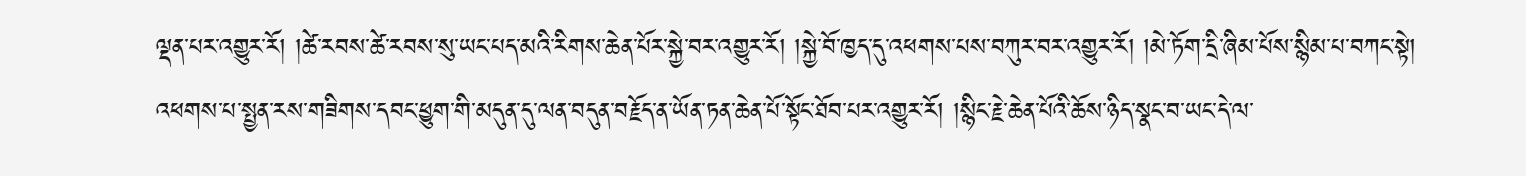ལྡན་པར་འགྱུར་རོ། །ཚེ་རབས་ཚེ་རབས་སུ་ཡང་པད་མའི་རིགས་ཆེན་པོར་སྐྱེ་བར་འགྱུར་རོ། །སྐྱེ་བོ་ཁྱད་དུ་འཕགས་པས་བཀུར་བར་འགྱུར་རོ། །མེ་ཏོག་དྲི་ཞིམ་པོས་སྙིམ་པ་བཀང་སྟེ། འཕགས་པ་སྤྱན་རས་གཟིགས་དབང་ཕྱུག་གི་མདུན་དུ་ལན་བདུན་བརྗོད་ན་ཡོན་ཏན་ཆེན་པོ་སྟོང་ཐོབ་པར་འགྱུར་རོ། །སྙིང་རྗེ་ཆེན་པོའི་ཆོས་ཉིད་སྣང་བ་ཡང་དེ་ལ་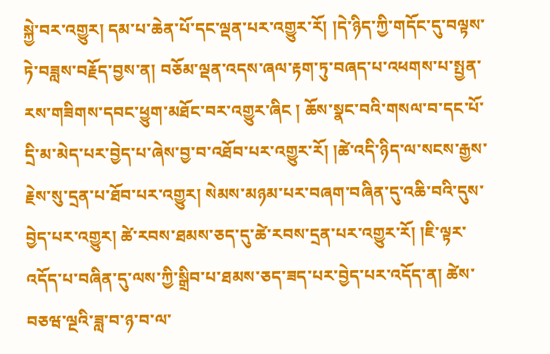སྐྱེ་བར་འགྱུར། དམ་པ་ཆེན་པོ་དང་ལྡན་པར་འགྱུར་རོ། །དེ་ཉིད་ཀྱི་གདོང་དུ་བལྟས་ཏེ་བཟླས་བརྗོད་བྱས་ན། བཅོམ་ལྡན་འདས་ཞལ་རྟག་ཏུ་བཞད་པ་འཕགས་པ་སྤྱན་རས་གཟིགས་དབང་ཕྱུག་མཐོང་བར་འགྱུར་ཞིང ། ཆོས་སྣང་བའི་གསལ་བ་དང་པོ་དྲི་མ་མེད་པར་བྱེད་པ་ཞེས་བྱ་བ་འཐོབ་པར་འགྱུར་རོ། །ཚེ་འདི་ཉིད་ལ་སངས་རྒྱས་རྗེས་སུ་དྲན་པ་ཐོབ་པར་འགྱུར། སེམས་མཉམ་པར་བཞག་བཞིན་དུ་འཆི་བའི་དུས་བྱེད་པར་འགྱུར། ཚེ་རབས་ཐམས་ཅད་དུ་ཚེ་རབས་དྲན་པར་འགྱུར་རོ། །ཇི་ལྟར་འདོད་པ་བཞིན་དུ་ལས་ཀྱི་སྒྲིབ་པ་ཐམས་ཅད་ཟད་པར་བྱེད་པར་འདོད་ན། ཚེས་བཅཝ་ལྔའི་ཟླ་བ་ཉ་བ་ལ་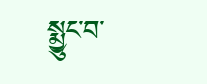སྨྱུང་བ་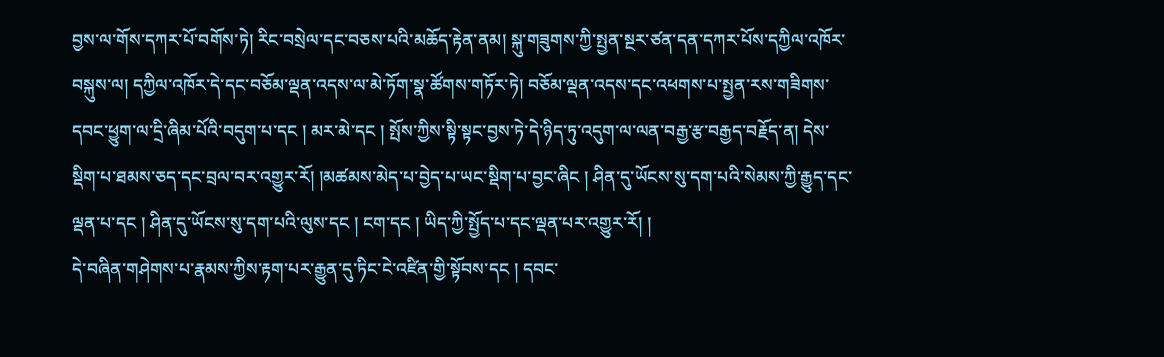བྱས་ལ་གོས་དཀར་པོ་བགོས་ཏེ། རིང་བསྲེལ་དང་བཅས་པའི་མཆོད་རྟེན་ནམ། སྐུ་གཟུགས་ཀྱི་སྤྱན་སྔར་ཙན་དན་དཀར་པོས་དཀྱིལ་འཁོར་བསྐུས་ལ། དཀྱིལ་འཁོར་དེ་དང་བཅོམ་ལྡན་འདས་ལ་མེ་ཏོག་སྣ་ཚོགས་གཏོར་ཏེ། བཅོམ་ལྡན་འདས་དང་འཕགས་པ་སྤྱན་རས་གཟིགས་དབང་ཕྱུག་ལ་དྲི་ཞིམ་པོའི་བདུག་པ་དང ། མར་མེ་དང ། སྤོས་ཀྱིས་སྟི་སྟང་བྱས་ཏེ་དེ་ཉིད་ཏུ་འདུག་ལ་ལན་བརྒྱ་རྩ་བརྒྱད་བརྗོད་ན། དེས་སྡིག་པ་ཐམས་ཅད་དང་བྲལ་བར་འགྱུར་རོ། །མཚམས་མེད་པ་བྱེད་པ་ཡང་སྡིག་པ་བྱང་ཞིང ། ཤིན་དུ་ཡོངས་སུ་དག་པའི་སེམས་ཀྱི་རྒྱུད་དང་ལྡན་པ་དང ། ཤིན་དུ་ཡོངས་སུ་དག་པའི་ལུས་དང ། ངག་དང ། ཡིད་ཀྱི་སྤྱོད་པ་དང་ལྡན་པར་འགྱུར་རོ། །
དེ་བཞིན་གཤེགས་པ་རྣམས་ཀྱིས་རྟག་པར་རྒྱུན་དུ་ཏིང་ངེ་འཛིན་གྱི་སྟོབས་དང ། དབང་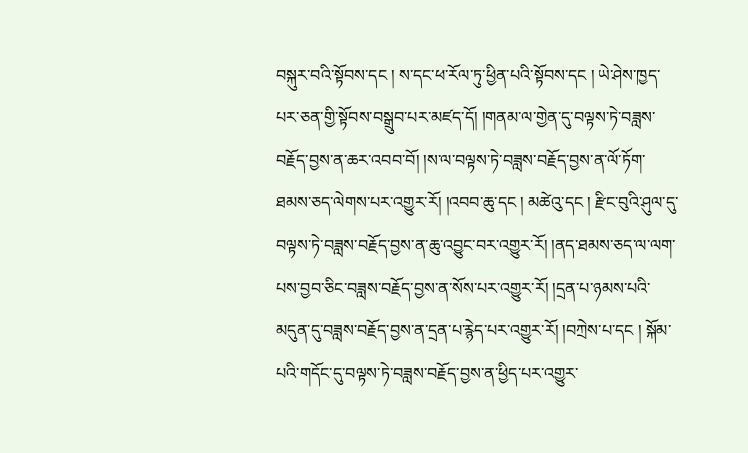བསྐུར་བའི་སྟོབས་དང ། ས་དང་ཕ་རོལ་ཏུ་ཕྱིན་པའི་སྟོབས་དང ། ཡེ་ཤེས་ཁྱད་པར་ཅན་གྱི་སྟོབས་བསྒྲུབ་པར་མཛད་དོ། །གནམ་ལ་གྱེན་དུ་བལྟས་ཏེ་བཟླས་བརྗོད་བྱས་ན་ཆར་འབབ་བོ། །ས་ལ་བལྟས་ཏེ་བཟླས་བརྗོད་བྱས་ན་ལོ་ཏོག་ཐམས་ཅད་ལེགས་པར་འགྱུར་རོ། །འབབ་ཆུ་དང ། མཚེའུ་དང ། རྫིང་བུའི་ཤུལ་དུ་བལྟས་ཏེ་བཟླས་བརྗོད་བྱས་ན་ཆུ་འབྱུང་བར་འགྱུར་རོ། །ནད་ཐམས་ཅད་ལ་ལག་པས་བྱབ་ཅིང་བཟླས་བརྗོད་བྱས་ན་སོས་པར་འགྱུར་རོ། །དྲན་པ་ཉམས་པའི་མདུན་དུ་བཟླས་བརྗོད་བྱས་ན་དྲན་པ་རྙེད་པར་འགྱུར་རོ། །བཀྲེས་པ་དང ། སྐོམ་པའི་གདོང་དུ་བལྟས་ཏེ་བཟླས་བརྗོད་བྱས་ན་ཕྱིད་པར་འགྱུར་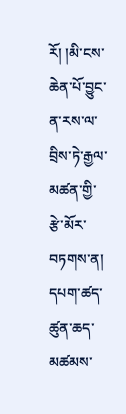རོ། །མི་ངས་ཆེན་པོ་བྱུང་ན་རས་ལ་བྲིས་ཏེ་རྒྱལ་མཚན་གྱི་རྩེ་མོར་བཏགས་ན། དཔག་ཚད་ཚུན་ཆད་མཚམས་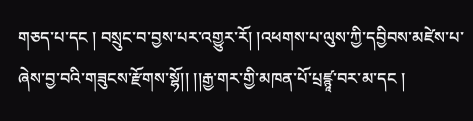གཅད་པ་དང ། བསྲུང་བ་བྱས་པར་འགྱུར་རོ། །འཕགས་པ་ལུས་ཀྱི་དབྱིབས་མཛེས་པ་ཞེས་བྱ་བའི་གཟུངས་རྫོགས་སྷོ།། །།རྒྱ་གར་གྱི་མཁན་པོ་པྲཛྙཱ་བར་མ་དང །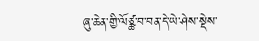ཞུ་ཆེན་གྱི་ལོཙྪ་བ་བན་དེ་ཡེ་ཤེས་སྡེས་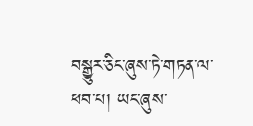བསྒྱུར་ཅིང་ཞུས་ཏེ་གཏན་ལ་ཕབ་པ། ཡང་ཞུས་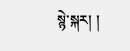སྙེ་སྐར། །